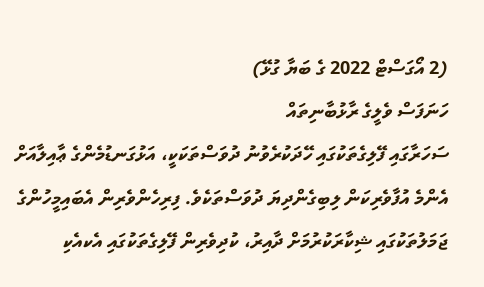(2 އޯގަސްޓް 2022 ގެ ބަޔާ ގުޅޭ)
ހަނަފަސް ވެލީގެ ރާޅުބާނިތައް
ސަހަރާގައި ފޭލިގެތަކުގައި ހޭދަކުރެވުނު ދުވަސްތަކަކީ، އަޅުގަނޑުމެންގެ ޢާއިލާއަށް އެންމެ އުފާވެރިކަން ލިބިގެންދިޔަ ދުވަސްތަކެވެ. ފިރިހެންވެރިން އެބައިމީހުންގެ ޖަމަލުތަކުގައި ޝިކާރަކުރުމަށް ދާއިރު، ކުދިވެރިން ފޭލިގެތަކުގައި އެކއެކި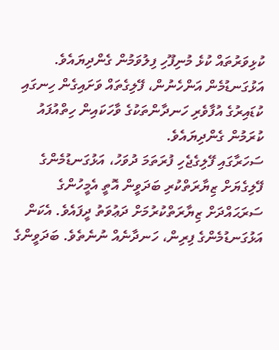ކުޅިވަރުތައް ކުޅެ މުނިފޫހި ފިލުވަމުން ގެންދިޔައެވެ. އަޅުގަނޑުމެން އަންހެނުން، ފޭލިގެތައް ވަށައިގެން ހިނގައި ކުޑައިރުގެ އުފާވެރި ހަނދާންތަކުގެ ވާހަކައިން ހިތްއުފައު ކުރަމުން ގެންދިޔައެވެ.
ސަހަރާގައި ފޭލިގެޖެހި ފުރަތަމަ ދުވަހު، އަޅުގަނޑުމެންގެ ފޭލިގެޔަށް ޒިޔާރަތްކުރި ބަދަވީން އޮތީ އެމީހުންގެ ސަރަޙައްދަށް ޒިޔާރަތްކުރުމަށް ދަޢުވަތު ދީފައެވެ. އެކަން އަޅުގަނޑުމެންގެ ފިރިން، ހަނދާނެއް ނުނެތެވެ. ބަދަވީންގެ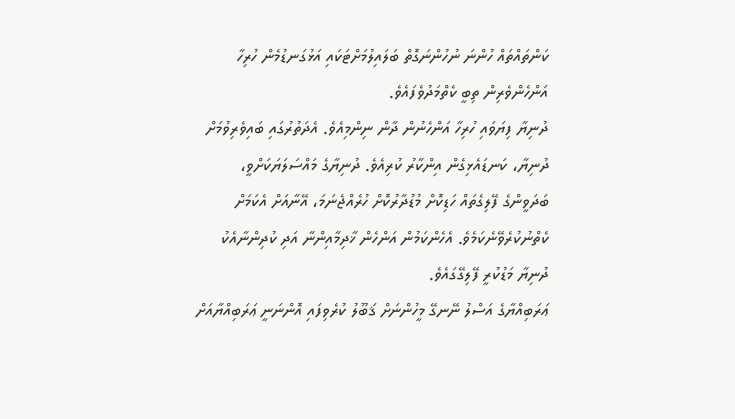ކަންތައްތައް ހުންނަ ނުހުންނަގޮތް ބަލައިލުމަށްޓަކައި އަޅުގަނޑުމެން ހުރިހާ އަންހެންވެރިން ތިބީ ކެތްމަދުވެފައެވެ.
ދުނިޔާ ފިޔަވައި ހުރިހާ އަންހެނުން ދާން ނިންމިއެވެ. އެދަތުރުގައި ބައިވެރިވުމަށް ދުނިޔާ، ކަނޑައެޅިގެން އިންކާރު ކުރިއެވެ. ދުނިޔާގެ މައްސަލަޔަކަށްވީ، ބަދަވީންގެ ފޭލިގެތައް ހަޑިކޮށް މުޑުދާރުކޮށް ހުރެއްޖެނަމަ، އޭނާއަށް އެކަމަށް ކެތްނުކުރެވޭނެކަމެވެ. އެހެންކަމުން އަންހެން ޚާދިމާއިންނާ އަދި ކުދިންނާއެކު ދުނިޔާ މަޑުކުރީ ފޭލިގޭގައެވެ.
ޢަރަބިއްޔާގެ އަސްލު ނޭނގޭ މީހުންނަށް ޤަބޫލު ކުރެވިފައި އޮންނަނީ ޢަރަބިއްޔާއަށް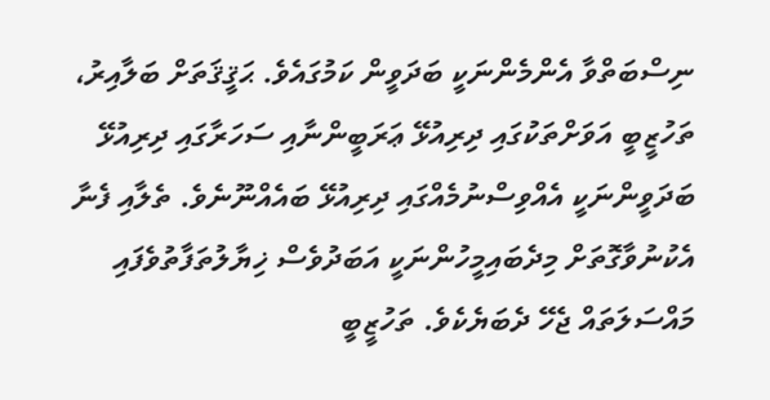ނިސްބަތްވާ އެންމެންނަކީ ބަދަވީން ކަމުގައެވެ. ޙަޤީޤަތަށް ބަލާއިރު، ތަހުޒީބީ އަވަށްތަކުގައި ދިރިއުޅޭ ޢަރަބީންނާއި ސަހަރާގައި ދިރިއުޅޭ ބަދަވީންނަކީ އެއްވިސްނުމެއްގައި ދިރިއުޅޭ ބައެއްނޫނެވެ. ތެލާއި ފެނާ އެކުނުވާގޮތަށް މިދެބައިމީހުންނަކީ އަބަދުވެސް ޚިޔާލުތަފާތުވެފައި މައްސަލަތައް ޖެހޭ ދެބަޔެކެވެ. ތަހުޒީބީ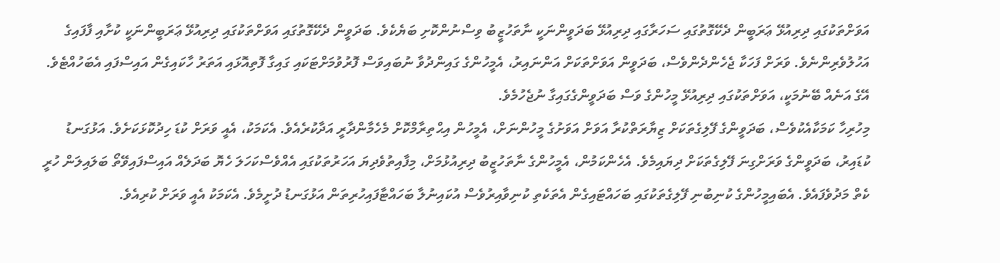އަވަށްތަކުގައި ދިރިއުޅޭ ޢަރަބީން ދެކޭގޮތުގައި ސަހަރާގައި ދިރިއުޅޭ ބަދަވީންނަކީ ނާތަހުޒީބު ވިސްނުންކޮށި ބަޔެކެވެ. ބަދަވީން ދެކޭގޮތުގައި އަވަށްތަކުގައި ދިރިއުޅޭ ޢަރަބީންނަކީ ކުށާއި ފާފައިގެ އަހުލުވެރިންނެވެ. ވަރަށް ފަހަކާ ޖެހެންދެންވެސް، ބަދަވީން އަވަށްތަކަށް އަންނައިރު، އެމީހުންގެ ގައިންދުވާ ނުބައިވަސް ފޮރުވުމަށްޓަކައި ގައިގާ ފޮތިއޮޅައި އަތަރު ހާކައިގެން އައިސްފައި އެބަހުއްޓެވެ. އޭގެ އަނެއް ބޭނުމަކީ، އަވަށްތަކުގައި ދިރިއުޅޭ މީހުންގެ ވަސް ބަދަވީންގެގައިގާ ނުޖެހުމެވެ.
މިހުރިހާ ކަމަކާއެކުވެސް، ބަދަވީންގެ ފޭލިގެތަކަށް ޒިޔާރަތްކުރާ އަވަށް އަވަށުގެ މީހުންނަށް، އެމީހުން އިޙްތިރާމްކޮށް މެހެމާންދާރީ އަދާކުރެއެވެ. އެކަމަކު، އެއީ ވަރަށް ކުޑަ ހިދުކޮޅަކަށެވެ. އަޅުގަނޑު ކުޑައިރު، ބަދަވީންގެ ވަރަށްގިނަ ފޭލިގެތަކަށް ދިޔައިމެވެ. އެހެންކަމުން، އެމީހުންގެ ނާތަހުޒީބު ދިރިއުޅުމަށް، މިފާއިތުވެދިޔަ އަހަރުތަކުގައި އެއްވެސްކަހަލަ ހެޔޮ ބަދަލެއް އައިސްފައިވޭތޯ ބަލައިލަން ހުރީ ކެތް މަދުވެފައެވެ. އެބައިމީހުންގެ ކުނިބުނި ފޭލިގެތަކުގައި ބަހައްޓައިގެން އެތަކެތި ކުނިވާއިރުވެސް އުކައިނުލާ ބަހައްޓާފައިހުރިތަން އަޅުގަނޑު ދުށީމެވެ. އެކަމަކު އެއީ ވަރަށް ކުރިއެވެ.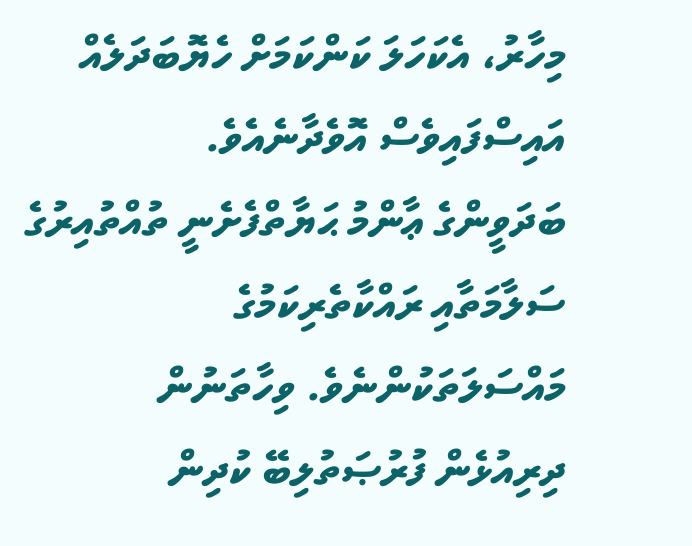މިހާރު، އެކަހަލަ ކަންކަމަށް ހެޔޮބަދަލެއް އައިސްފައިވެސް އޮވެދާނެއެވެ.
ބަދަވީންގެ ޢާންމު ޙަޔާތްފެށެނީ ތުއްތުއިރުގެ ސަލާމަތާއި ރައްކާތެރިކަމުގެ މައްސަލަތަކުންނެވެ. ވިހާތަނުން ދިރިއުޅެން ފުރުޞަތުލިބޭ ކުދިން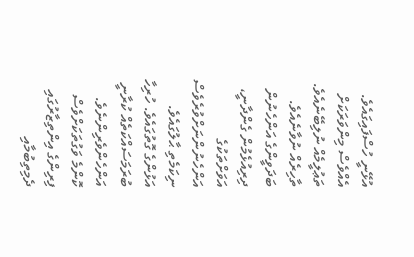އުޅޭނީ ހުސްފައިގައެވެ. އެއްވެސް މިންވަރަކަށް ތަޢުލީމެއް ނުލިބޭނެއެވެ. ތާހިރެއް ނުވާނެއެވެ. ބަދަވީންގެ އަންހެނުން ދިރިއުޅެމުން ގެންދާނީ، އަވަށްތަކުގެ އަންހެނުންނަށްވުރެވެސް ނިކަމެތި ޙާލުގައެވެ. އަޅުންގެ ގޮތުގައެވެ. ހުރިހާ ބުރަމަސައްކަތެއް ކުރާނީ އަންހެންވެރިންނެވެ. ކޮންމެ ވަގުތަކަށްވެސް ފިރިންގެ އިންތިޒާރުގައި ދެމިތިބުމާއި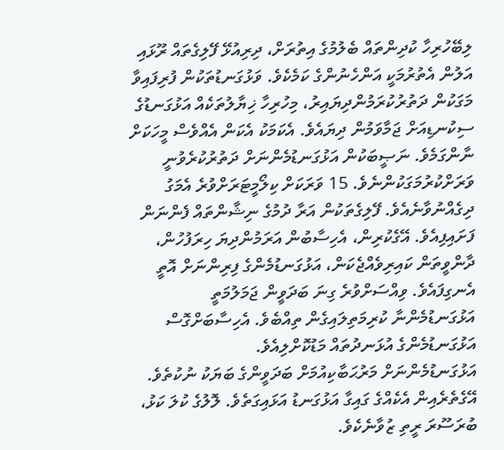ލިބޭހުރިހާ ކުދިންތައް ބެލުމުގެ އިތުރަށް، ދިރިއުޅޭ ފޭލިގެތައް ރޫޅައި އަލުން އެތުރުމަކީ އަންހެނުންގެ ކަމެކެވެ. ވަޅުގަނޑުތަކުން ފުރިފައިވާ މަގަކުން ދަތުރުކުރަމުންދިޔައިރު، މިހުރިހާ ޚިޔާލުތަކެއް އަޅުގަނޑުގެ ސިކުނޑިއަށް ޖަމާވަމުން ދިޔައެވެ. އެކަމަކު އެކަން އެއްވެސް މީހަކަށް ނާންގަމެވެ. ނަޞީބަކުން އަޅުގަނޑުމެންނަށް ދަތުރުކުރެވުނީ ވަރަށްކުރުމަގަކުންނެވެ. 15 ވަރަކަށް ކިލޯމީޓަރަށްވުރެ އެމަގު ދިގެއްނުވާނެއެވެ. ފޭލިގެތަކުން އަރާ ދުމުގެ ނިޝާންތައް ފެންނަން ފަށައިފިއެވެ. އޭގެކުރިން، އެހިސާބުން އަރަމުންދިޔަ ހިރަފުހުން، ދާންވީތަން ކައިރިވެއްޖެކަން، އަޅުގަނޑުމެންގެ ފިރިންނަށް އޮތީ އެނގިފައެވެ. ވިއްސަށްވުރެ ގިނަ ބަދަވީން ޖަމަލުމަތީ އަޅުގަނޑުމެންނާ ކުރިމަތިލައިގެން ތިއްބެވެ. އެހިސާބަށްގޮސް އަޅުގަނޑުމެންގެ އުޅަނދުތައް މަޑުކޮށްލިއެވެ.
އަޅުގަނޑުމެންނަށް މަރުޙަބާކިއުމަށް ބަދަވީންގެ ބަޔަކު ނުކުތެވެ. އޭގެތެރެއިން އެކެއްގެ ގައިގާ އަޅުގަނޑު އަޅައިގަތެވެ. ލޮލުގެ ކުލަ ކަޅު، ބުރަސޫރަ ރީތި ޒުވާނެކެވެ.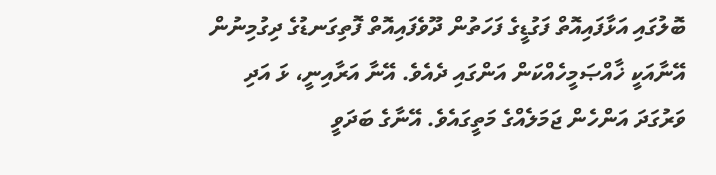ބޮލުގައި އަޅާފައިއޮތް ފަގުޑީގެ ފަހަތުން ދޫވެފައިއޮތް ފޮތިގަނޑުގެ ދިގުމިނުން އޭނާއަކީ ޚާއްޞަމީހެއްކަން އަންގައި ދެއެވެ. އޭނާ އަރާއިނީ، ޅަ އަދި ވަރުގަދަ އަންހެން ޖަމަލެއްގެ މަތީގައެވެ. އޭނާގެ ބަދަވީ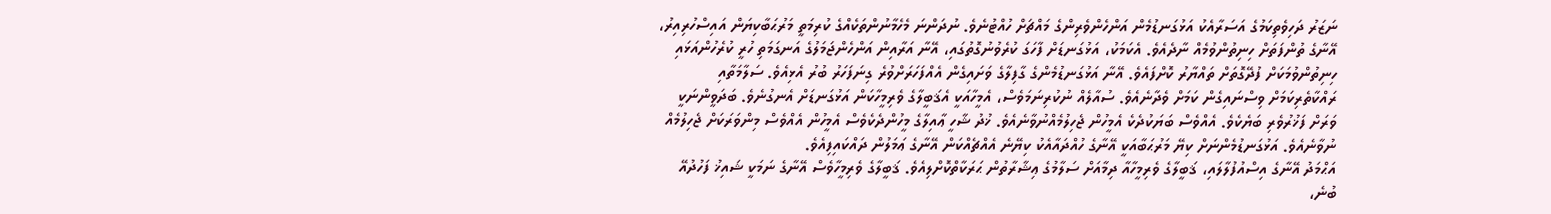ނަޒަރު ދަހިވެތިކަމުގެ އަސަރާއެކު އަޅުގަނޑުމެން އަންހެންވެރިންގެ މައްޗަށް ހުއްޓުނެވެ. ނުދަންނަ މެހެމާނުންތަކެއްގެ ކުރިމަތީ މަރުޙަބާކިޔަން އައިސްހުރިއިރު، އޭނާގެ ތުންފަތަށް ހިނިތުންވުމެއް ނާދެއެވެ. އެކަމަކު، އަޅުގަނޑަށް ފާހަގަ ކުރެވުނުގޮތުގައި، އޭނާ އަރާއިން އަންހެންޖަމަލުގެ އަނގަމަތި ހުރީ ކުރެހުންއަޅައި ހިނިތުންވުމަކަށް ފުދޭގޮތަށް ތައްޔާރު ކޮށްފައެވެ. އޭނާ އަޅުގަނޑުމެންގެ ގާފިލާގެ ވަށައިގެން އެއްފަހަރަށްވުރެ ގިނަފަހަރު ބުރު އެޅިއެވެ. ސަލާމަތާއި ރައްކާތެރިކަމަށް ވިސްނައިގެން ކަމަށް ވެދާނެއެވެ. ސުއާލެއް ނުކުރިނަމަވެސް، އެމީހާއަކީ އެޤަބީލާގެ ވެރިމީހާކަން އަޅުގަނޑަށް އެނގުނެވެ. ބަދަވީންނަކީ ވަރަށް ފަޚުރުވެރި ބަޔެކެވެ. އެއްވެސް ބަޔަކުދެކެ އެމީހުން ޖެހިލުމެއްނުވާނެއެވެ. ޚުދު ޝާހީ ޢާއިލާގެ މީހުންދެކެވެސް އެމީހުން އެއްވެސް މިންވަރަކަށް ޖެހިލުމެއް ނުވާނެއެވެ. އަޅުގަނޑުމެންނަށް ކިޔޭ މަރުޙަބާއަކީ އޭނާގެ ހުއްދައާއެކު ކިޔޭނެ އެއްޗެއްކަން އޭނާގެ ޢަމަލުން ދައްކައިފިއެވެ.
އަޙްމަދު އޭނާގެ އިސްއުފުލާލައި، ޤަބީލާގެ ވެރިމީހާއާ ދިމާއަށް ސަލާމުގެ ޢިޝާރާތުން ޙަރަކާތްކޮށްލިއެވެ. ޤަބީލާގެ ވެރިމީހާވެސް އޭނާގެ ނަމަކީ ޝައިޚު ފަހުދުއޭ ބުނެ،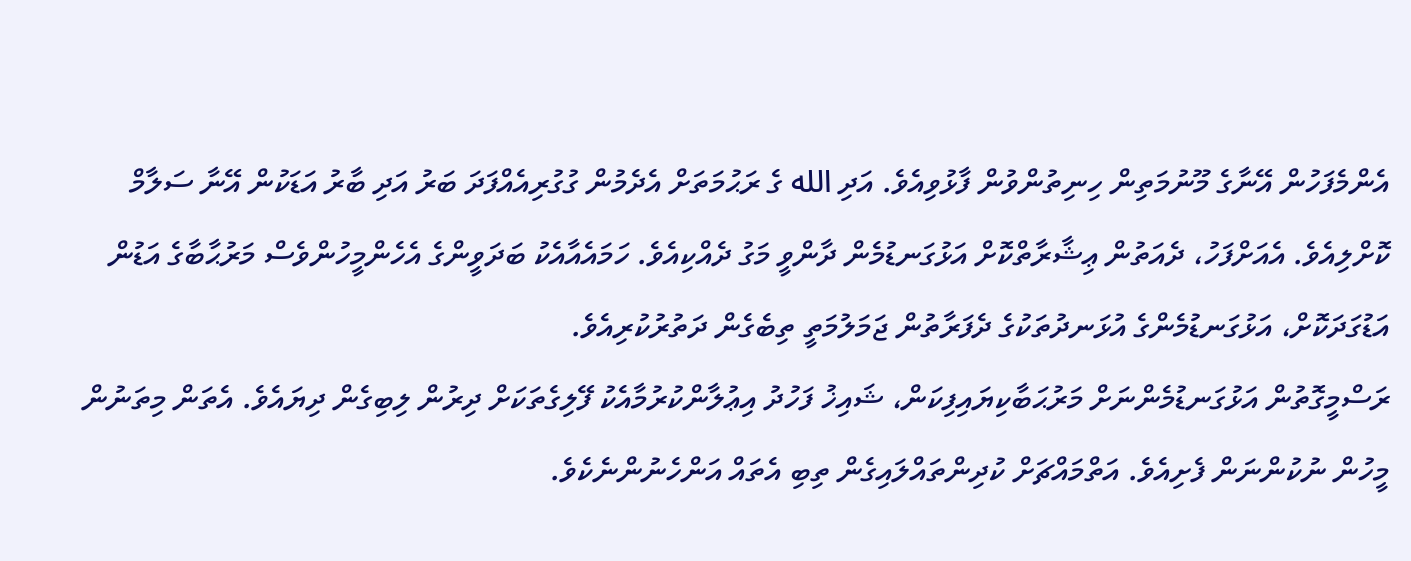އެންމެފަހުން އޭނާގެ މޫނުމަތިން ހިނިތުންވުން ފާޅުވިއެވެ. އަދި الله ގެ ރަޙުމަތަށް އެދެމުން ގުގުރިއެއްފަދަ ބަރު އަދި ބާރު އަޑަކުން އޭނާ ސަލާމް ކޮށްލިއެވެ. އެއަށްފަހު، ދެއަތުން ޢިޝާރާތްކޮށް އަޅުގަނޑުމެން ދާންވީ މަގު ދެއްކިއެވެ. ހަމައެއާއެކު ބަދަވީންގެ އެހެންމީހުންވެސް މަރުޙާބާގެ އަޑުން އަޑުގަދަކޮށް، އަޅުގަނޑުމެންގެ އުޅަނދުތަކުގެ ދެފަރާތުން ޖަމަލުމަތީ ތިބެގެން ދަތުރުކުރިއެވެ.
ރަސްމީގޮތުން އަޅުގަނޑުމެންނަށް މަރުޙަބާކިޔައިފިކަން، ޝައިޚު ފަހުދު އިޢުލާންކުރުމާއެކު ފޭލިގެތަކަށް ދިރުން ލިބިގެން ދިޔައެވެ. އެތަން މިތަނުން މީހުން ނުކުންނަން ފެށިއެވެ. އަތްމައްޗަށް ކުދިންތައްލައިގެން ތިބި އެތައް އަންހެނުންނެކެވެ.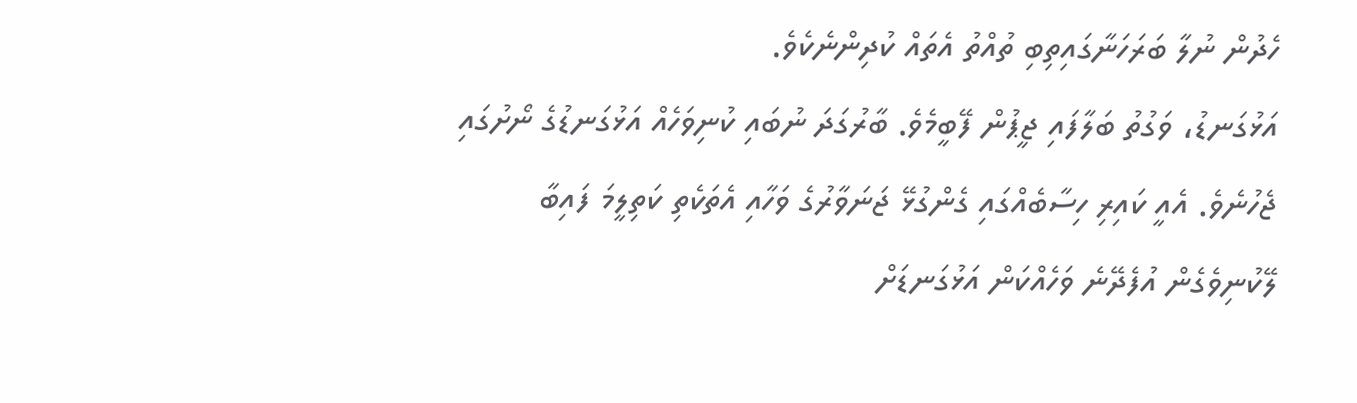ހެދުން ނުލާ ބަރަހަނާގައިތިބި ތުއްތު އެތައް ކުދިންނެކެވެ.
އަޅުގަނޑު، ވަގުތު ބަލާފައި ޖީޕުން ފޭބީމެވެ. ބާރުގަދަ ނުބައި ކުނިވަހެއް އަޅުގަނޑުގެ ނޯށުގައި ޖެހުނެވެ. އެއީ ކައިރި ހިސާބެއްގައި ގެންގުޅޭ ޖަނަވާރުގެ ވަހާއި އެތަކެތި ކަތިލީމަ ފައިބާ ލޭކުނިވެގެން އުފެދޭނެ ވަހެއްކަން އަޅުގަނޑަށް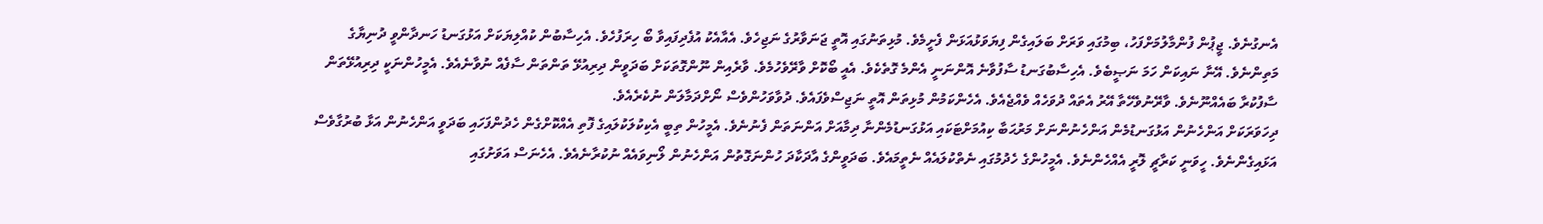އެނގުނެވެ. ޖީޕުން ފުންމާލުމަށްފަހު، ބިމުގައި ވަރަށް ބަލައިގެން ފިޔަވަޅުއަޅަން ފެށީމެވެ. މުޅިތަނުގައި އޮތީ ޖަނަވާރުގެ ނަޖިހެވެ. އެއާއެކު އުފެދިފައިވާ ބޯ ހިރަފުހެވެ. އެހިސާބުން ކުއްލިޔަކަށް އަޅުގަނޑު ހަނދާންވީ ދުނިޔާގެ މަތިންނެވެ. އޭނާ ނައިކަން ހަމަ ނަޞީބެވެ. އެހިސާބުގަނޑު ސާފުވާނެ އޮންނަނީ އެންމެ ގޮތެކެވެ. އެއީ ބޯކޮށް ވާރޭވެހުމެވެ. ވާރެއިން ނޫންގޮތަކަށް ބަދަވީން ދިރިއުޅޭ ތަންތަން ސާފެއް ނުވާނެއެވެ. އެމީހުންނަކީ ދިރިއުޅޭތަން ސާފުކުރާ ބައެއްނޫނެވެ. ވާރޭނުވެހޭތާ އޭރު އެތައް ދުވަހެއް ވެއްޖެއެވެ. އެހެންކަމުން މުޅިތަން އޮތީ ނަޖިސްވެފައެވެ. ދުވާވަހުންވެސް ނޯށްދަމާލަން ނުކެރެއެވެ.
ދިހަވަރަކަށް އަންހެނުން އަޅުގަނޑުމެން އަންހެނުންނަށް މަރުޙަބާ ކިއުމަށްޓަކައި އަޅުގަނޑުމެންނާ ދިމާއަށް އަންނަތަން ފެނުނެވެ. އެމީހުން ތިބީ އެކިކުލަކުލައިގެ ފޮތި އެއްކޮށްގެން ހެދުންފަހައި ބަދަވީ އަންހެނުން އަޅާ ބުރުގާވެސް އަޅައިގެންނެވެ. ހީވަނީ ކަރާޗީ ލޮރީ އެއްހެންނެވެ. އެމީހުންގެ ހެދުމުގައި ނެތްކުލައެއް ނެތީމައެވެ. ބަދަވީންގެ އާދަކާދަ ހުންނަގޮތުން އަންހެނުން ލޯނިވައެއް ނުކުރާނެއެވެ. އެހެނަސް އަވަށުގައި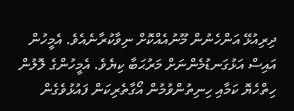ދިރިއުޅޭ އަންހެނުން މޫނުއެއްކޮށް ނިވާކުރާނެއެވެ. އެމީހުން އައިސް އަޅުގަނޑުމެންނަށް މަރުޙަބާ ކިޔެވެ. އެމީހުންގެ ލޮލުން ހިތްހެޔޮ ކަމާއި ހިނިތުންވުމުން އޯގާތެރިކަން ފައުޅުވެގެން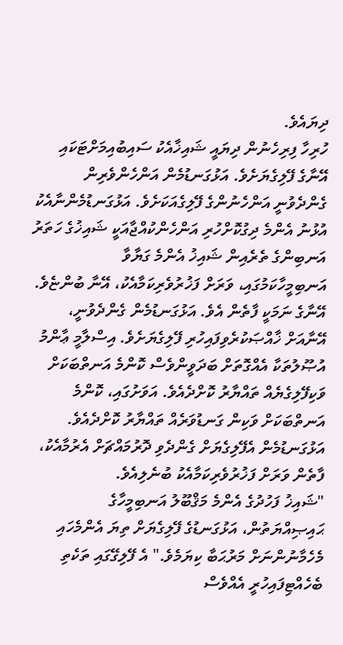ދިޔައެވެ.
ހުރިހާ ފިރިހެނުން ދިޔައީ ޝައިޚާއެކު ސައިބުއިމަށްޓަކައި އޭނާގެ ފޭލިގެޔަށެވެ. އަޅުގަނޑުމެން އަންހެންވެރިން ގެންދެވުނީ އަންހެނުންގެ ފޭލިގެއަކަށެވެ. އަޅުގަނޑުމެންނާއެކު އުޅުނު އެންމެ ދިގުކޮށްހުރި އަންހެންކުއްޖާއަކީ ޝައިޚުގެ ހަތަރު އަނބިންގެ ތެރެއިން ޝައިޚު އެންމެ ގަޔާވާ އަނބިމީހާކަމުގައި، ވަރަށް ފަޚުރުވެރިކަމާއެކު، އޭނާ ބުންޏެވެ. އޭނާގެ ނަމަކީ ފާތެން އެވެ. އަޅުގަނޑުމެން ގެންދެވުނީ، އޭނާއަށް ޚާއްޞަކުރެވިފައިހުރި ފޭލިގެޔަށެވެ. އިސްލާމީ ޢާންމު އުޞޫލުތަކާ އެއްގޮތަށް ބަދަވީންވެސް ކޮންމެ އަނތްބަކަށް ވަކިފޭލިގެޔެއް ތައްޔާރު ކޮށްދެއެވެ. އަވަށުގައި، ކޮންމެ އަނތްބަކަށް ވަކިން ގަނޑުވަރެއް ތައްޔާރު ކޮށްދެއެވެ.
އަޅުގަނޑުމެން އެފޭލިގެޔަށް ގެންދެވި ދޮރުމައްޗަށް އެރުމާއެކު، ފާތެން ވަރަށް ފަޚުރުވެރިކަމާއެކު ބުނެލިއެވެ.
"ޝައިޚު ފަހުދުގެ އެންމެ މަޤްބޫލު އަނބިމީހާގެ ޙައިޞިއްޔަތުން، އަޅުގަނޑުގެ ފޭލިގެޔަށް ތިޔަ އެންމެހައި މެހެމާނުންނަށް މަރުޙަބާ ކިޔަމެވެ." އެ ފޭލިގޭގައި ތަކެތި ބެހެއްޓިފައިހުރީ އެއްވެސް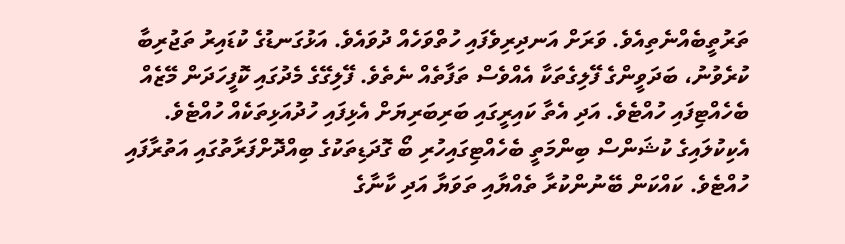ތަރުތީބެއްނެތިއެވެ. ވަރަށް އަނދިރިވެފައި ހުތްވަހެއް ދުވައެވެ. އަޅުގަނޑުގެ ކުޑައިރު ތަޖުރިބާ ކުރެވުނު، ބަދަވީންގެ ފޭލިގެތަކާ އެއްވެސް ތަފާތެއް ނެތެވެ. ފޭލިގޭގެ މެދުގައި ކޮފީހަދަން މޭޒެއް ބެހެއްޓިފައި ހުއްޓެވެ. އަދި އެތާ ކައިރީގައި ބަރިބަރިޔަށް އެޅިފައި ހުދުއަޅިތަކެއް ހުއްޓެވެ. އެކިކުލައިގެ ކުޝަންސް ބިންމަތީ ބެހެއްޓިގައިހުރި ބޯ ގޮދަޑިތަކުގެ ބިއްދޮށްފަރާތުގައި އަތުރާފައި ހުއްޓެވެ. ކައްކަން ބޭނުންކުރާ ތެއްޔާއި ތަވަޔާ އަދި ކާނާގެ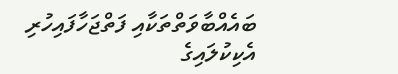ބައެއްބާވަތްތަކާއި ފަތްޖަހާފައިހުރި އެކިކުލައިގެ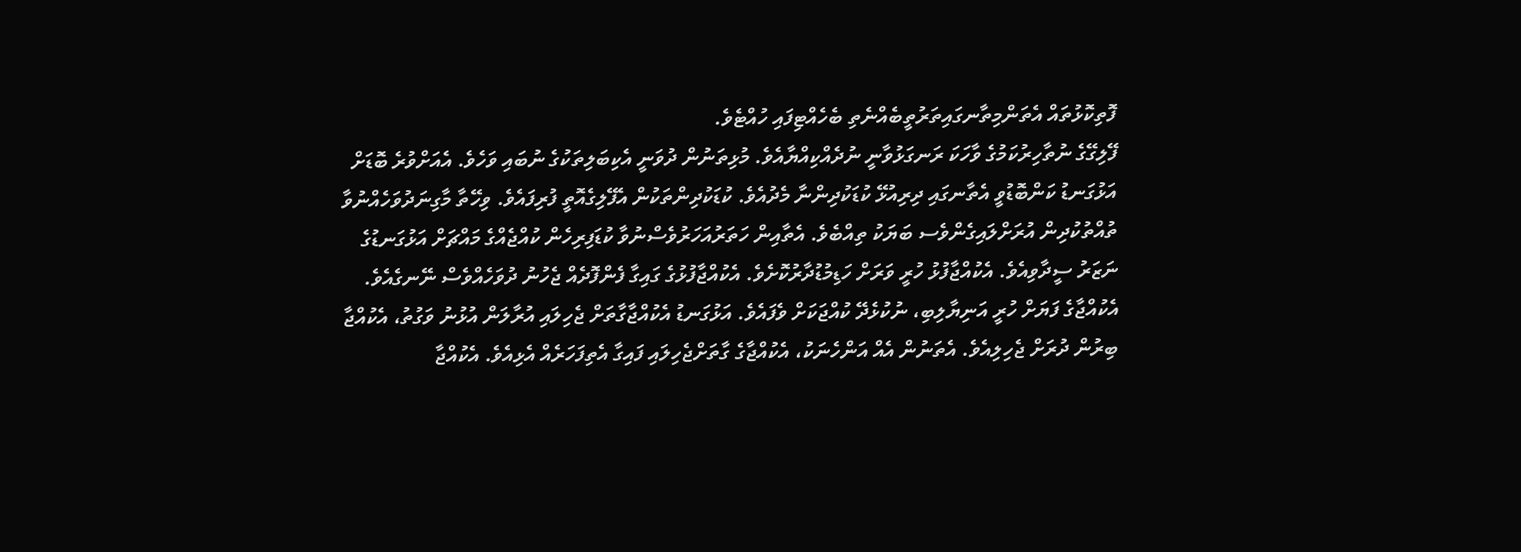ފޮތިކޮޅުތައް އެތަންމިތާނގައިތަރުތީބެއްނެތި ބެހެއްޓިފައި ހުއްޓެވެ.
ފޭލިގޭގެ ނުތާހިރުކަމުގެ ވާހަކަ ރަނގަޅުވާނީ ނުދެއްކިއްޔާއެވެ. މުޅިތަނުން ދުވަނީ އެކިބަލިތަކުގެ ނުބައި ވަހެވެ. އެއަށްވުރެ ބޮޑަށް އަޅުގަނޑު ކަންބޮޑުވީ އެތާނގައި ދިރިއުޅޭ ކުޑަކުދިންނާ މެދުއެވެ. ކުޑަކުދިންތަކުން އެފޭލިގެއޮތީ ފުރިފައެވެ. ވިހޭތާ މާގިނަދުވަހެއްނުވާ ތުއްތުކުދިން އުރަށްލައިގެންވެސ ބަޔަކު ތިއްބެވެ. އެތާއިން ހަތަރުއަހަރުވެސްނުވާ ކުޑަފިރިހެން ކުއްޖެއްގެ މައްޗަށް އަޅުގަނޑުގެ ނަޒަރު ސީދާވިއެވެ. އެކުއްޖާފުޅު ހުރީ ވަރަށް ހަޑިމުޑުދާރުކޮށެވެ. އެކުއްޖާފުޅުގެ ގައިގާ ފެންފޮދެއް ޖެހުނު ދުވަހެއްވެސް ނޭނގެއެވެ. އެކުއްޖާގެ ފަޔަށް ހުރީ އަނިޔާލިބި، ނުކުޅެދޭ ކުއްޖަކަށް ވެފައެވެ. އަޅުގަނޑު އެކުއްޖާގާތަށް ޖެހިލައި އުރާލަން އުޅުނު ވަގުތު، އެކުއްޖާ ބިރުން ދުރަށް ޖެހިލިއެވެ. އެތަނުން އެއް އަންހެނަކު، އެކުއްޖާގެ ގާތަށްޖެހިލައި ފައިގާ އެތިފަހަރެއް އެޅިއެވެ. އެކުއްޖާ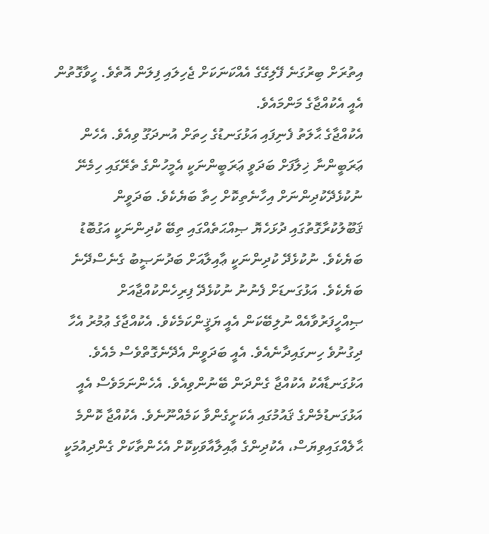އިތުރަށް ބިރުގަނެ ފޭލިގޭގެ އެއްކަނަކަށް ޖެހިލައި ފިލަން އޮތެވެ. ހީވާގޮތުން އެއީ އެކުއްޖާގެ މަންމައެވެ.
އެކުއްޖާގެ ޙާލަތު ފެނިފައި އަޅުގަނޑުގެ ހިތަށް އުނދަގޫ ވިއެވެ. އެހެން ޢަރަބީންނާ ޚިލާފަށް ބަދަވީ ޢަރަބީންނަކީ އެމީހުންގެ ތެރޭގައި ހިމެނޭ ނުކުޅެދޭކުދިންނަށް އިހާނެތިކޮށް ހިތާ ބަޔެކެވެ. ބަދަވީން ޤަބޫލުކުރާގޮތުގައި ދުޅަހެޔޮ ޞިއްޙަތެއްގައި ތިބޭ ކުދިންނަކީ އަގުބޮޑު ބަޔެކެވެ. ނުކުޅެދޭ ކުދިންނަކީ ޢާއިލާއަށް ބަދުނަޞީބު ގެނެސްދޭނެ ބަޔެކެވެ. އަޅުގަނޑަށް ފެނުނު ނުކުޅެދޭ ފިރިހެންކުއްޖާއަށް ޞިއްހީފަރުވާއެއް ނުލިބޭކަން އެއީ ޔަޤީންކަމެކެވެ. އެކުއްޖާގެ ޢުމުރު އެހާ ދިގުނުވެ ހިނގައިދާނެއެވެ. އެއީ ބަދަވީން އެދޭނެގޮތްވެސް މެއެވެ.
އަޅުގަނޑާއެކު އެކުއްޖާ ގެންދަން ބޭނުންވިއެވެ. އެހެންނަމަވެސް އެއީ އަޅުގަނޑުމެންގެ ޤައުމުގައި އެކަށީގެންވާ ކަމެއްނޫނެވެ. އެކުއްޖާ ކޮންމެ ޙާލެއްގައިވިޔަސް، އެކުދިންގެ ޢާއިލާއާވަކިކޮށް އެހެންތާކަށް ގެންދިއުމަކީ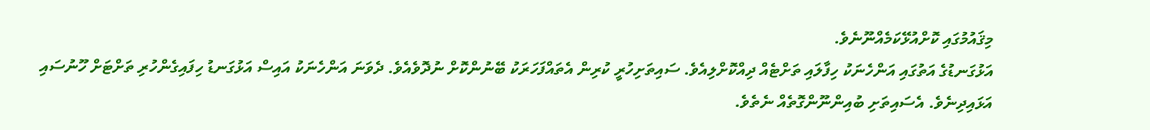މިޤައުމުގައި ކޮށްއުޅޭކަމެއްނޫނެވެ.
އަޅުގަނޑުގެ އަތުގައި އަންހެނަކު ހިފާލައި ތަށްޓެއް ދިއްކޮށްލިއެވެ. ސައިތަށިހުރީ ކުރިން އެތައްފަހަރަކު ބޭނުންކޮށް ނުދޮވެއެވެ. ދެވަނަ އަންހެނަކު އައިސް އަޅުގަނޑު ހިފައިގެންހުރި ތަށްޓަށް ހޫނުސައި އަޅައިދިނެވެ. އެސައިތަށި ބުއިންނޫންގޮތެއް ނެތެވެ.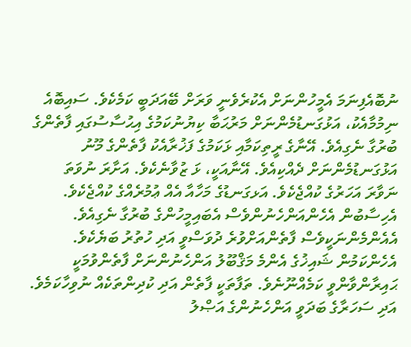ނުބޮއެފިނަމަ އެމީހުންނަށް އެކުރެވެނީ ވަރަށް ބޭއަދަބީ ކަމެކެވެ. ސައިބޮއެ ނިމުމާއެކު، އަޅުގަނޑުމެންނަށް މަރުޙަބާ ކިޔުނުކަމުގެ އިޙުސާސުގައި ފާތެންގެ ބުރުގާ ނެގިއެވެ. އޭނާގެ ރީތިކަމާއި ޅަކަމުގެ ފަޚުރާއެކު ފާތެންގެ މޫނު އަޅުގަނޑުމެންނަށް ދެއްކިއެވެ. އޭނާއަކީ، ޅަ ޒުވާނެކެވެ. އަށާރަ ނުވަތަ ނަވާރަ އަހަރުގެ ކުއްޖެކެވެ. އަޅގަނޑުގެ މަހާއާ އެއް ޢުމުރެއްގެ ކުއްޖެކެވެ.
އެހިސާބުން އެހެންއަންހެނުންވެސް އެބައިމީހުންގެ ބުރުގާ ނެގިއެވެ. އެއެންމެންނަކީވެސް ފާތެންއަށްވުރެ ދުވަސްވީ އަދި ހުތުރު ބަޔެކެވެ. އެހެންކަމުން ޝައިޚުގެ އެންމެ މަޤްބޫލު އަންހެނުންނަށް ފާތެންވުމަކީ ޙައިރާންވާންވީ ކަމެއްނޫނެވެ. ތަފާތަކީ ފާތެން އަދި ކުދިންތަކެއް ނުވިހާކަމެވެ. އަދި ސަހަރާގެ ބަދަވީ އަންހެނުންގެ އަޞްލު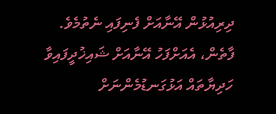ދިރިއުޅުން އޭނާއަށް ފެނިފައި ނެތުމެވެ.
ފާތެން، އެއަށްފަހު އޭނާއަށް ޝައިޚުދީފައިވާ ހަދިޔާތައް އަޅުގަނޑުމެންނަށް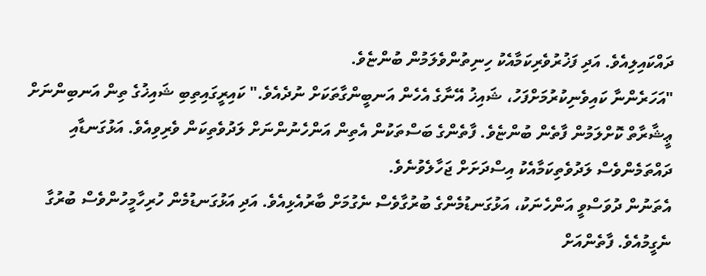ދައްކައިލިއެވެ. އަދި ފަޚުރުވެރިކަމާއެކު ހިނިތުންވެލަމުން ބުންޏެވެ.
"އަހަރެންނާ ކައިވެނިކުރުމަށްފަހު، ޝައިޚު އޭނާގެ އެހެން އަނބީންގާތަކަށް ނުދެއެވެ." ކައިރީގައިތިބި ޝައިޚުގެ ތިން އަނބިންނަށް ޢީޝާރާތް ކޮށްލަމުން ފާތެން ބުންޏެވެ. ފާތެންގެ ބަސްތަކުން އެތިން އަންހެނުންނަށް ލަދުވެތިކަން ވެރިވިއެވެ. އަޅުގަނޑާއި ދައްތަމެންވެސް ލަދުވެތިކަމާއެކު އިސްދަށަށް ޖަހާލެވުނެވެ.
އެތަނުން ދުވަސްވީ އަންހެނަކު، އަޅުގަނޑުމެންގެ ބުރުގާވެސް ނެގުމަށް ބާރުއެޅިއެވެ. އަދި އަޅުގަނޑުމެން ހުރިހާމީހުންވެސް ބުރުގާ ނެގީމުއެވެ. ފާތެންއަށް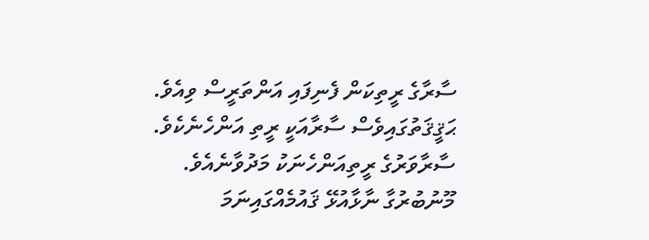ސާރާގެ ރީތިކަން ފެނިފައި އަންތަރީސް ވިއެވެ. ޙަޤީޤަތުގައިވެސް ސާރާއަކީ ރީތި އަންހެނެކެވެ. ސާރާވަރުގެ ރީތިއަންހެނަކު މަދުވާނެއެވެ. މޫނުބުރުގާ ނާޅާއުޅޭ ޤައުމެއްގައިނަމަ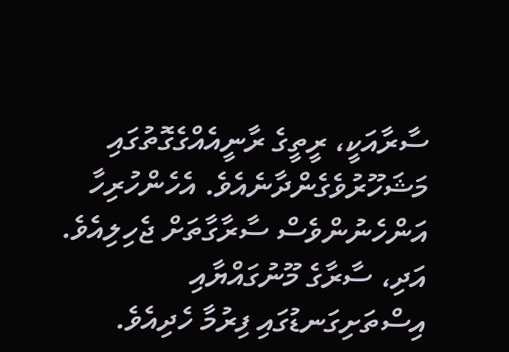ސާރާއަކީ، ރީތީގެ ރާނީއެއްގެގޮތުގައި މަޝަހޫރުވެގެންދާނެއެވެ. އެހެންހުރިހާ އަންހެނުންވެސް ސާރާގާތަށް ޖެހިލިއެވެ. އަދި، ސާރާގެ މޫނުގައްޔާއި އިސްތަށިގަނޑުގައި ފިރުމާ ހެދިއެވެ.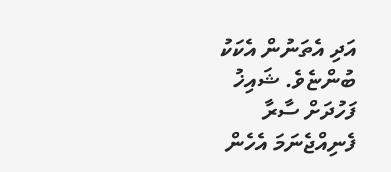އަދި އެތަނުން އެކަކު ބުންޏެވެ. ޝައިޚު ފަހުދަށް ސާރާ ފެނިއްޖެނަމަ އެހެން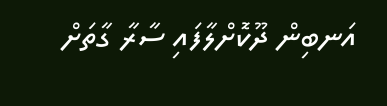އަނބިން ދޫކޮށްލާފައި ސާރާ ގާތަށް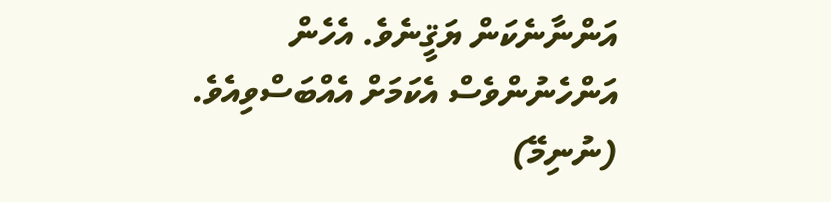އަންނާނެކަން ޔަޤީނެވެ. އެހެން އަންހެނުންވެސް އެކަމަށް އެއްބަސްވިއެވެ.
(ނުނިމޭ)